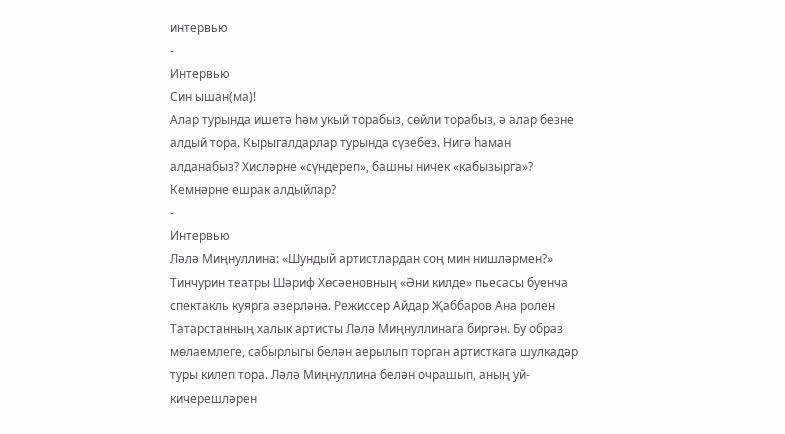интервью
-
Интервью
Син ышан(ма)!
Алар турында ишетә һәм укый торабыз, сөйли торабыз, ә алар безне алдый тора. Кырыгалдарлар турында сүзебез. Нигә һаман алданабыз? Хисләрне «сүндереп», башны ничек «кабызырга»? Кемнәрне ешрак алдыйлар?
-
Интервью
Ләлә Миңнуллина: «Шундый артистлардан соң мин нишләрмен?»
Тинчурин театры Шәриф Хөсәеновның «Әни килде» пьесасы буенча спектакль куярга әзерләнә. Режиссер Айдар Җаббаров Ана ролен Татарстанның халык артисты Ләлә Миңнуллинага биргән. Бу образ мөлаемлеге, сабырлыгы белән аерылып торган артисткага шулкадәр туры килеп тора. Ләлә Миңнуллина белән очрашып, аның уй-кичерешләрен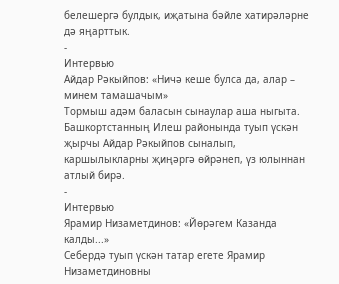белешергә булдык, иҗатына бәйле хатирәләрне дә яңарттык.
-
Интервью
Айдар Рәкыйпов: «Ничә кеше булса да, алар – минем тамашачым»
Тормыш адәм баласын сынаулар аша ныгыта. Башкортстанның Илеш районында туып үскән җырчы Айдар Рәкыйпов сыналып, каршылыкларны җиңәргә өйрәнеп, үз юлыннан атлый бирә.
-
Интервью
Ярамир Низаметдинов: «Йөрәгем Казанда калды...»
Себердә туып үскән татар егете Ярамир Низаметдиновны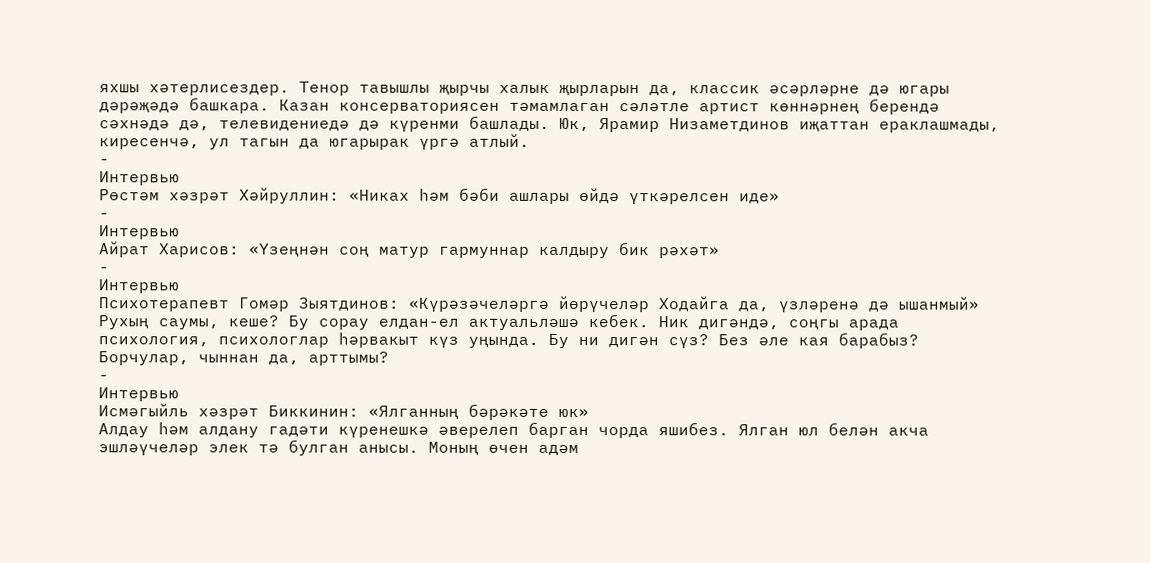яхшы хәтерлисездер. Тенор тавышлы җырчы халык җырларын да, классик әсәрләрне дә югары дәрәҗәдә башкара. Казан консерваториясен тәмамлаган сәләтле артист көннәрнең берендә сәхнәдә дә, телевидениедә дә күренми башлады. Юк, Ярамир Низаметдинов иҗаттан ераклашмады, киресенчә, ул тагын да югарырак үргә атлый.
-
Интервью
Рөстәм хәзрәт Хәйруллин: «Никах һәм бәби ашлары өйдә үткәрелсен иде»
-
Интервью
Айрат Харисов: «Үзеңнән соң матур гармуннар калдыру бик рәхәт»
-
Интервью
Психотерапевт Гомәр Зыятдинов: «Күрәзәчеләргә йөрүчеләр Ходайга да, үзләренә дә ышанмый»
Рухың саумы, кеше? Бу сорау елдан-ел актуальләшә кебек. Ник дигәндә, соңгы арада психология, психологлар һәрвакыт күз уңында. Бу ни дигән сүз? Без әле кая барабыз? Борчулар, чыннан да, арттымы?
-
Интервью
Исмәгыйль хәзрәт Биккинин: «Ялганның бәрәкәте юк»
Алдау һәм алдану гадәти күренешкә әверелеп барган чорда яшибез. Ялган юл белән акча эшләүчеләр элек тә булган анысы. Моның өчен адәм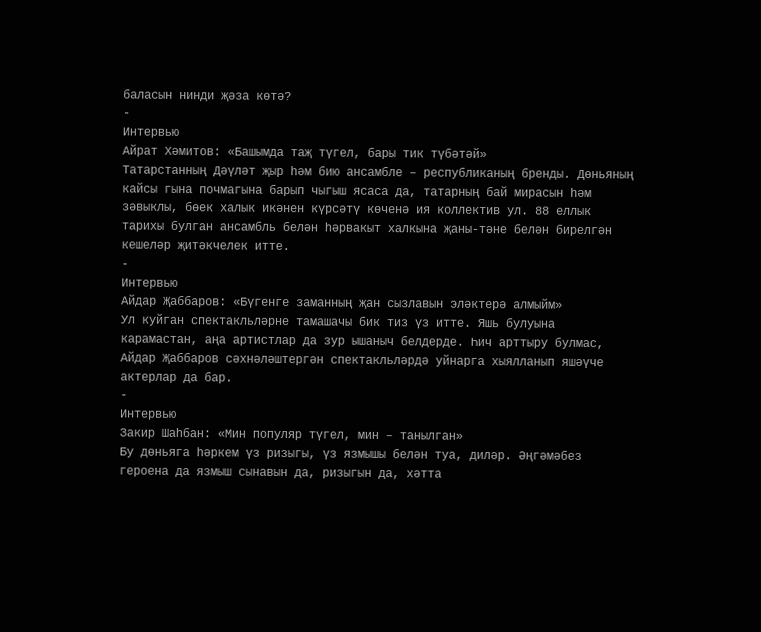баласын нинди җәза көтә?
-
Интервью
Айрат Хәмитов: «Башымда таҗ түгел, бары тик түбәтәй»
Татарстанның Дәүләт җыр һәм бию ансамбле – республиканың бренды. Дөньяның кайсы гына почмагына барып чыгыш ясаса да, татарның бай мирасын һәм зәвыклы, бөек халык икәнен күрсәтү көченә ия коллектив ул. 88 еллык тарихы булган ансамбль белән һәрвакыт халкына җаны-тәне белән бирелгән кешеләр җитәкчелек итте.
-
Интервью
Айдар Җаббаров: «Бүгенге заманның җан сызлавын эләктерә алмыйм»
Ул куйган спектакльләрне тамашачы бик тиз үз итте. Яшь булуына карамастан, аңа артистлар да зур ышаныч белдерде. Һич арттыру булмас, Айдар Җаббаров сәхнәләштергән спектакльләрдә уйнарга хыялланып яшәүче актерлар да бар.
-
Интервью
Закир Шаһбан: «Мин популяр түгел, мин – танылган»
Бу дөньяга һәркем үз ризыгы, үз язмышы белән туа, диләр. Әңгәмәбез героена да язмыш сынавын да, ризыгын да, хәтта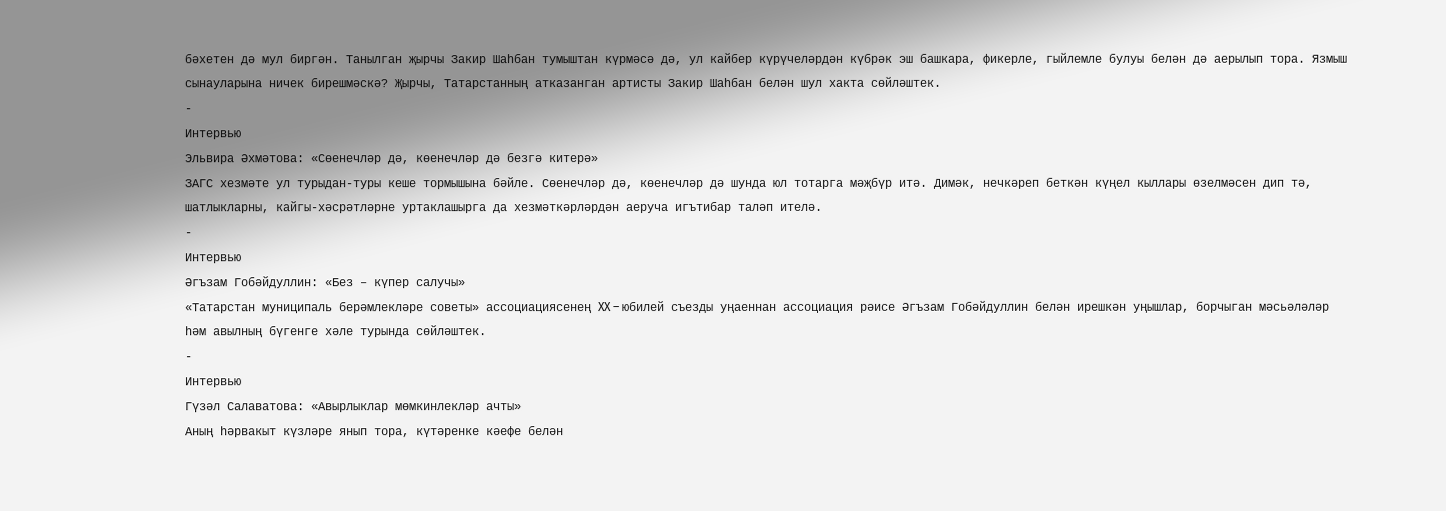бәхетен дә мул биргән. Танылган җырчы Закир Шаһбан тумыштан күрмәсә дә, ул кайбер күрүчеләрдән күбрәк эш башкара, фикерле, гыйлемле булуы белән дә аерылып тора. Язмыш сынауларына ничек бирешмәскә? Җырчы, Татарстанның атказанган артисты Закир Шаһбан белән шул хакта сөйләштек.
-
Интервью
Эльвира Әхмәтова: «Сөенечләр дә, көенечләр дә безгә китерә»
ЗАГС хезмәте ул турыдан-туры кеше тормышына бәйле. Сөенечләр дә, көенечләр дә шунда юл тотарга мәҗбүр итә. Димәк, нечкәреп беткән күңел кыллары өзелмәсен дип тә, шатлыкларны, кайгы-хәсрәтләрне уртаклашырга да хезмәткәрләрдән аеруча игътибар таләп ителә.
-
Интервью
Әгъзам Гобәйдуллин: «Без – күпер салучы»
«Татарстан муниципаль берәмлекләре советы» ассоциациясенең XX – юбилей съезды уңаеннан ассоциация рәисе Әгъзам Гобәйдуллин белән ирешкән уңышлар, борчыган мәсьәләләр һәм авылның бүгенге хәле турында сөйләштек.
-
Интервью
Гүзәл Салаватова: «Авырлыклар мөмкинлекләр ачты»
Аның һәрвакыт күзләре янып тора, күтәренке кәефе белән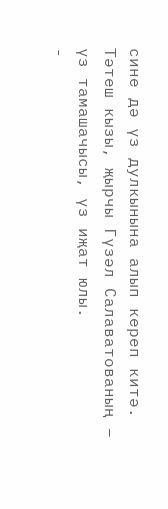сине дә үз дулкынына алып кереп китә. Тәтеш кызы, җырчы Гүзәл Салаватованың – үз тамашачысы, үз иҗат юлы.
-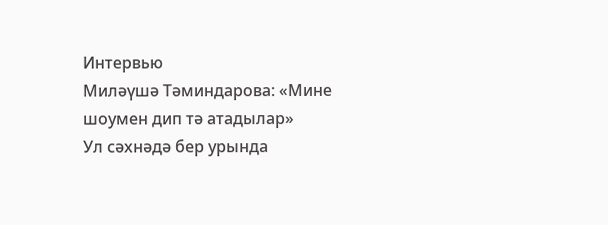Интервью
Миләүшә Тәминдарова: «Мине шоумен дип тә атадылар»
Ул сәхнәдә бер урында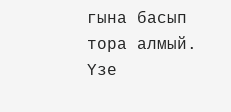гына басып тора алмый. Үзе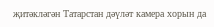җитәкләгән Татарстан дәүләт камера хорын да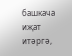башкача иҗат итәргә,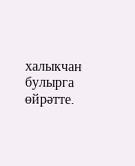халыкчан булырга өйрәтте.